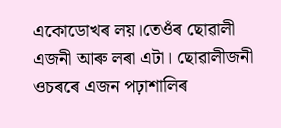একোডোখৰ লয়।তেওঁৰ ছোৱালী এজনী আৰু লৰা এটা। ছোৱালীজনী ওচৰৰে এজন পঢ়াশালিৰ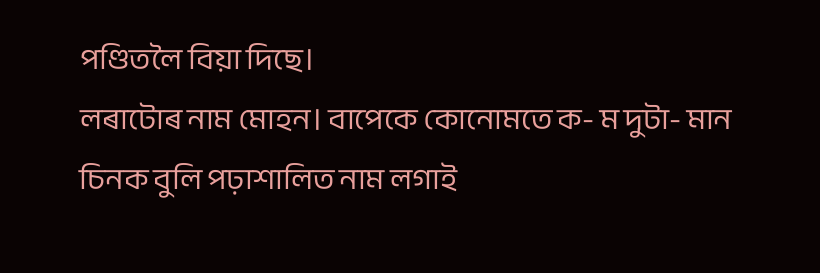পণ্ডিতলৈ বিয়া দিছে।
লৰাটোৰ নাম মোহন। বাপেকে কোনোমতে ক- ম দুটা- মান চিনক বুলি পঢ়াশালিত নাম লগাই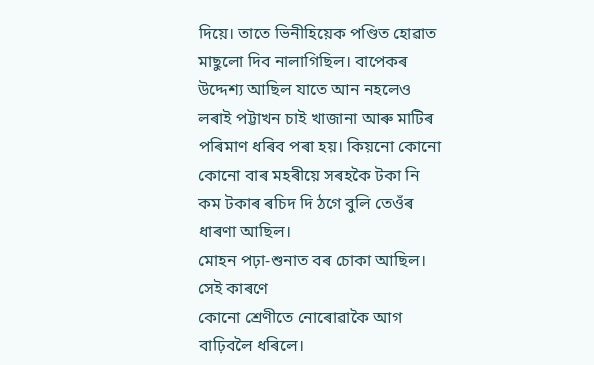দিয়ে। তাতে ভিনীহিয়েক পণ্ডিত হোৱাত মাছুলো দিব নালাগিছিল। বাপেকৰ উদ্দেশ্য আছিল যাতে আন নহলেও লৰাই পট্টাখন চাই খাজানা আৰু মাটিৰ পৰিমাণ ধৰিব পৰা হয়। কিয়নো কোনো কোনো বাৰ মহৰীয়ে সৰহকৈ টকা নি কম টকাৰ ৰচিদ দি ঠগে বুলি তেওঁৰ ধাৰণা আছিল।
মোহন পঢ়া-শুনাত বৰ চোকা আছিল। সেই কাৰণে
কোনো শ্ৰেণীতে নোৰোৱাকৈ আগ বাঢ়িবলৈ ধৰিলে।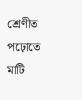শ্ৰেণীত পঢ়োতে মাটি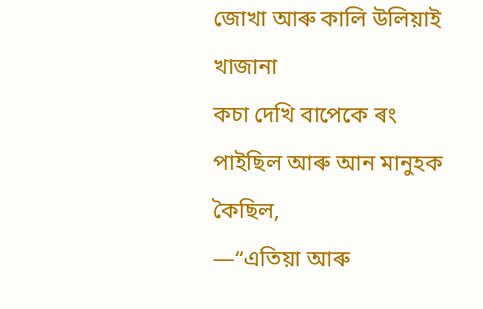জোখা আৰু কালি উলিয়াই খাজানা
কচা দেখি বাপেকে ৰং পাইছিল আৰু আন মানুহক কৈছিল,
—“এতিয়া আৰু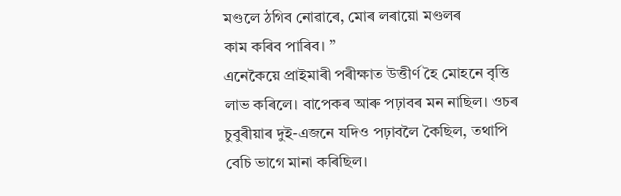মণ্ডলে ঠগিব নোৱাৰে, মোৰ লৰায়ো মণ্ডলৰ
কাম কৰিব পাৰিব। ”
এনেকৈয়ে প্ৰাইমাৰী পৰীক্ষাত উত্তীৰ্ণ হৈ মোহনে বৃত্তি লাভ কৰিলে। বাপেকৰ আৰু পঢ়াবৰ মন নাছিল। ওচৰ চুবুৰীয়াৰ দুই-এজনে যদিও পঢ়াবলৈ কৈছিল, তথাপি বেচি ভাগে মানা কৰিছিল।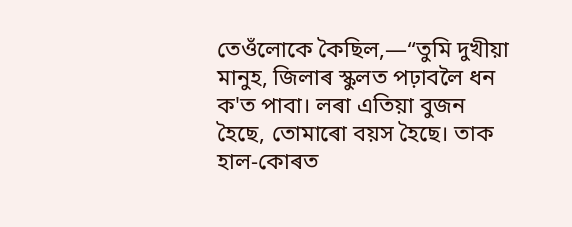তেওঁলোকে কৈছিল,—“তুমি দুখীয়া মানুহ, জিলাৰ স্কুলত পঢ়াবলৈ ধন ক'ত পাবা। লৰা এতিয়া বুজন হৈছে, তোমাৰো বয়স হৈছে। তাক হাল-কোৰত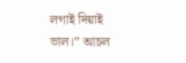লগাই দিয়াই ভাল।” আচল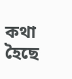কথা হৈছে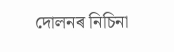দোলনৰ নিচিনা